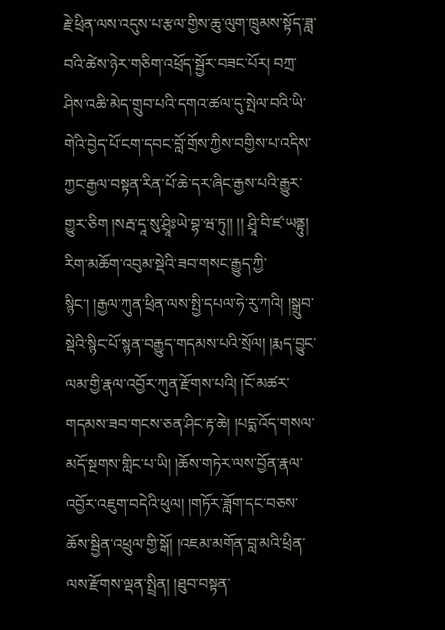རྗེ་ཕྲིན་ལས་འདུས་པ་རྩལ་གྱིས་ཆུ་ལུག་ཁྲུམས་སྟོད་ཟླ་བའི་ཚེས་ཉེར་གཅིག་འཕྲོད་སྦྱོར་བཟང་པོར། བཀྲ་ཤིས་འཆི་མེད་གྲུབ་པའི་དགའ་ཚལ་དུ་སྤེལ་བའི་ཡི་གེའི་བྱེད་པོ་ངག་དབང་བློ་གྲོས་ཀྱིས་བགྱིས་པ་འདིས་ཀྱང་རྒྱལ་བསྟན་རིན་པོ་ཆེ་དར་ཞིང་རྒྱས་པའི་རྒྱུར་གྱུར་ཅིག །སརྦ་དཱ་སུ་ཤྲཱིཿཡེ་བྷ་ཝ་ཏུ།། །། ཤྲཱི་བི་ཛ་ཡནྟུ། རིག་མཆོག་འབུམ་སྡེའི་ཟབ་གསང་རྒྱུད་ཀྱི་སྙིང་། །རྒྱལ་ཀུན་ཕྲིན་ལས་སྤྱི་དཔལ་ཧེ་རུ་ཀའི། །སྒྲུབ་སྡེའི་སྙིང་པོ་སྙན་བརྒྱུད་གདམས་པའི་སྲོལ། །རྨད་བྱུང་ལམ་གྱི་རྣལ་འབྱོར་ཀུན་རྫོགས་པའི། །ངོ་མཚར་གདམས་ཟབ་གངས་ཅན་ཤིང་རྟ་ཆེ། །པདྨ་འོད་གསལ་མདོ་སྔགས་གླིང་པ་ཡི། །ཆོས་གཏེར་ལས་བྱོན་རྣལ་འབྱོར་འཇུག་བདེའི་ཕུལ། །གཏོར་ཟློག་དང་བཅས་ཆོས་སྦྱིན་འཕྲུལ་གྱི་སྒོ། །འཇམ་མགོན་བླ་མའི་ཕྲིན་ལས་རྫོགས་ལྡན་སྤྲིན། །ཐུབ་བསྟན་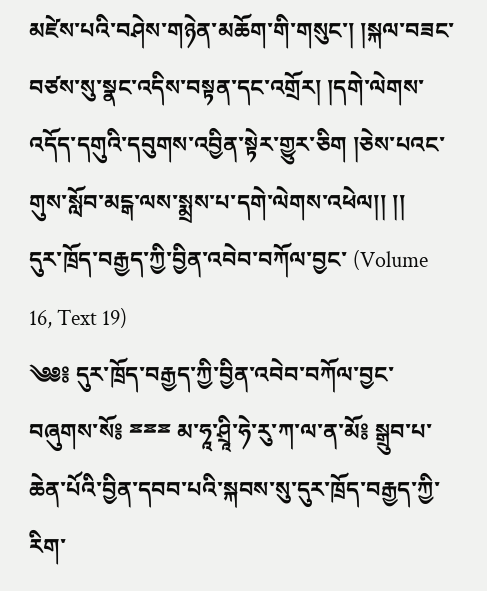མཛེས་པའི་བཤེས་གཉེན་མཆོག་གི་གསུང་། །སྐལ་བཟང་བཙས་སུ་སྣང་འདིས་བསྟན་དང་འགྲོར། །དགེ་ལེགས་འདོད་དགུའི་དབུགས་འབྱིན་སྟེར་གྱུར་ཅིག །ཅེས་པའང་གུས་སློབ་མངྒ་ལས་སྨྲས་པ་དགེ་ལེགས་འཕེལ།། །།
དུར་ཁྲོད་བརྒྱད་ཀྱི་བྱིན་འབེབ་བཀོལ་བྱང་ (Volume 16, Text 19)
༄༅༔ དུར་ཁྲོད་བརྒྱད་ཀྱི་བྱིན་འབེབ་བཀོལ་བྱང་བཞུགས་སོ༔ ྈྈྈ མ་ཧཱ་ཤྲཱི་ཧེ་རུ་ཀ་ལ་ན་མོ༔ སྒྲུབ་པ་ཆེན་པོའི་བྱིན་དབབ་པའི་སྐབས་སུ་དུར་ཁྲོད་བརྒྱད་ཀྱི་རིག་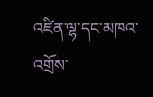འཛིན་ལྷ་དང་མཁའ་འགྲོས་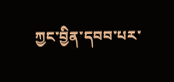ཀྱང་བྱིན་དབབ་པར་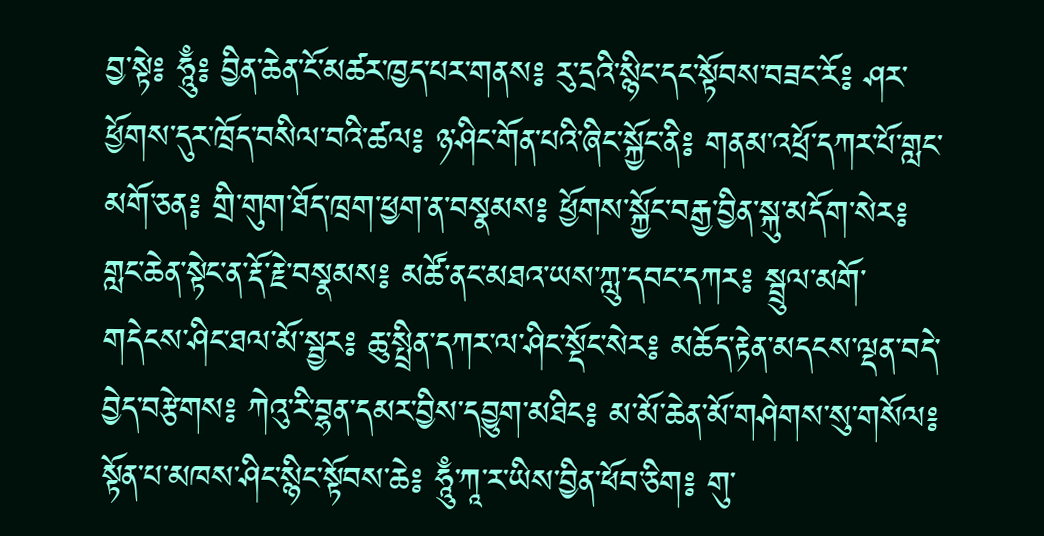བྱ་སྟེ༔ ཧཱུྃ༔ བྱིན་ཆེན་ངོ་མཚར་ཁྱད་པར་གནས༔ རུ་དྲའི་སྙིང་དང་སྟོབས་བཟང་རོ༔ ཤར་ཕྱོགས་དུར་ཁྲོད་བསིལ་བའི་ཚལ༔ ཉ་ཤིང་གོན་པའི་ཞིང་སྐྱོང་ནི༔ གནམ་འཕྲོ་དཀར་པོ་གླང་མགོ་ཅན༔ གྲི་གུག་ཐོད་ཁྲག་ཕྱག་ན་བསྣམས༔ ཕྱོགས་སྐྱོང་བརྒྱ་བྱིན་སྐུ་མདོག་སེར༔ གླང་ཆེན་སྟེང་ན་རྡོ་རྗེ་བསྣམས༔ མཚོ་ནང་མཐའ་ཡས་ཀླུ་དབང་དཀར༔ སྦྲུལ་མགོ་གདེངས་ཤིང་ཐལ་མོ་སྦྱར༔ ཆུ་སྤྲིན་དཀར་ལ་ཤིང་སྡོང་སེར༔ མཆོད་རྟེན་མདངས་ལྡན་བདེ་བྱེད་བརྩེགས༔ ཀེའུ་རི་བྷན་དམར་བྱིས་དབྱུག་མཐིང༔ མ་མོ་ཆེན་མོ་གཤེགས་སུ་གསོལ༔ སྟོན་པ་མཁས་ཤིང་སྙིང་སྟོབས་ཆེ༔ ཧཱུྃ་ཀཱ་ར་ཡིས་བྱིན་ཕོབ་ཅིག༔ གུ་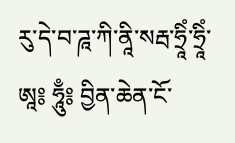རུ་དེ་བ་ཌཱ་ཀི་ནཱི་སརྦ་ཧྲཱིཾ་ཧྲཱིཾ་ཨཱ༔ ཧཱུྃ༔ བྱིན་ཆེན་ངོ་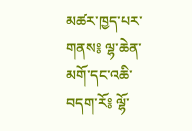མཚར་ཁྱད་པར་གནས༔ ལྷ་ཆེན་མགོ་དང་འཆི་བདག་རོ༔ ལྷོ་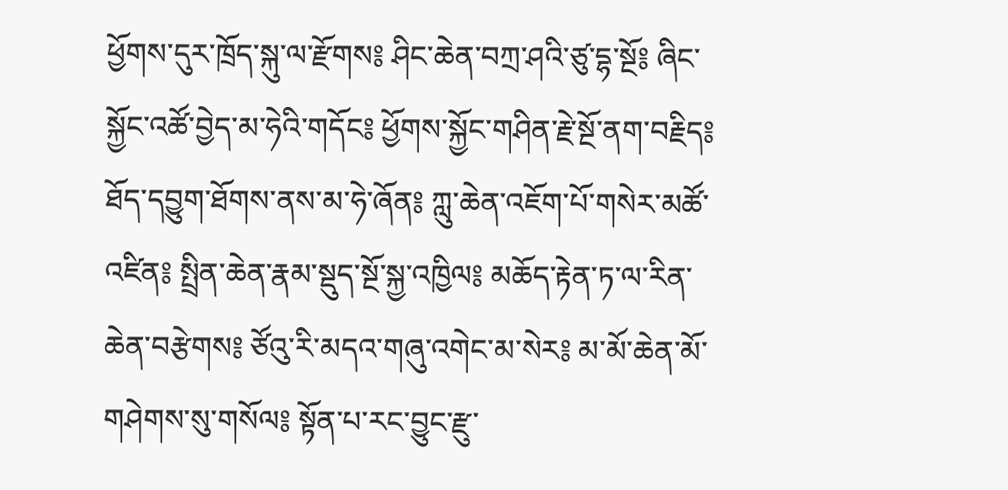ཕྱོགས་དུར་ཁྲོད་སྐུ་ལ་རྫོགས༔ ཤིང་ཆེན་བཀྲ་ཤའི་ཙུ་དྷ་སྔོ༔ ཞིང་སྐྱོང་འཚོ་བྱེད་མ་ཧེའི་གདོང༔ ཕྱོགས་སྐྱོང་གཤིན་རྗེ་སྔོ་ནག་བརྗིད༔ ཐོད་དབྱུག་ཐོགས་ནས་མ་ཧེ་ཞོན༔ ཀླུ་ཆེན་འཇོག་པོ་གསེར་མཚོ་འཛིན༔ སྤྲིན་ཆེན་རྣམ་སྡུད་སྔོ་སྐྱ་འཁྱིལ༔ མཆོད་རྟེན་ཏ་ལ་རིན་ཆེན་བརྩེགས༔ ཙོའུ་རི་མདའ་གཞུ་འགེང་མ་སེར༔ མ་མོ་ཆེན་མོ་གཤེགས་སུ་གསོལ༔ སྟོན་པ་རང་བྱུང་རྫུ་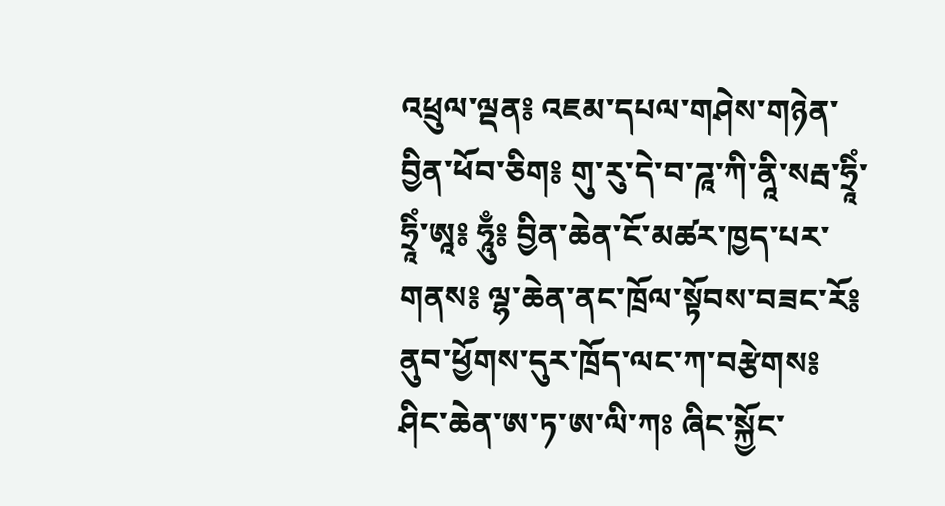འཕྲུལ་ལྡན༔ འཇམ་དཔལ་གཤེས་གཉེན་བྱིན་ཕོབ་ཅིག༔ གུ་རུ་དེ་བ་ཌཱ་ཀི་ནཱི་སརྦ་ཧྲཱིཾ་ཧྲཱིཾ་ཨཱ༔ ཧཱུྃ༔ བྱིན་ཆེན་ངོ་མཚར་ཁྱད་པར་གནས༔ ལྷ་ཆེན་ནང་ཁྲོལ་སྟོབས་བཟང་རོ༔ ནུབ་ཕྱོགས་དུར་ཁྲོད་ལང་ཀ་བརྩེགས༔ ཤིང་ཆེན་ཨ་ཏ་ཨ་ལི་ཀཿ ཞིང་སྐྱོང་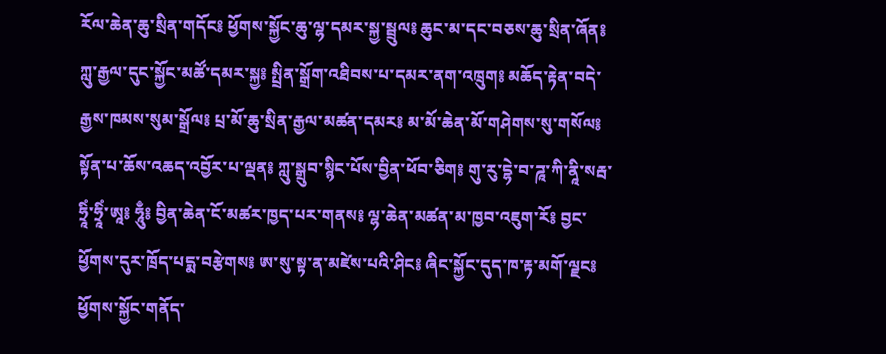རོལ་ཆེན་ཆུ་སྲིན་གདོང༔ ཕྱོགས་སྐྱོང་ཆུ་ལྷ་དམར་སྐྱ་སྦྲུལ༔ ཆུང་མ་དང་བཅས་ཆུ་སྲིན་ཞོན༔ ཀླུ་རྒྱལ་དུང་སྐྱོང་མཚོ་དམར་སྐྱ༔ སྤྲིན་སྒྲོག་འཐིབས་པ་དམར་ནག་འཁྲུག༔ མཆོད་རྟེན་བདེ་རྒྱས་ཁམས་སུམ་སྒྲོལ༔ པྲ་མོ་ཆུ་སྲིན་རྒྱལ་མཚན་དམར༔ མ་མོ་ཆེན་མོ་གཤེགས་སུ་གསོལ༔ སྟོན་པ་ཆོས་འཆད་འབྱོར་པ་ལྡན༔ ཀླུ་སྒྲུབ་སྙིང་པོས་བྱིན་ཕོབ་ཅིག༔ གུ་རུ་དྷེ་བ་ཌཱ་ཀི་ནཱི་སརྦ་ཧྲཱིཾ་ཧྲཱིཾ་ཨཱ༔ ཧཱུྃ༔ བྱིན་ཆེན་ངོ་མཚར་ཁྱད་པར་གནས༔ ལྷ་ཆེན་མཚན་མ་ཁྱབ་འཇུག་རོ༔ བྱང་ཕྱོགས་དུར་ཁྲོད་པདྨ་བརྩེགས༔ ཨ་སུ་སྟ་ན་མཛེས་པའི་ཤིང༔ ཞིང་སྐྱོང་དུད་ཁ་རྟ་མགོ་ལྗང༔ ཕྱོགས་སྐྱོང་གནོད་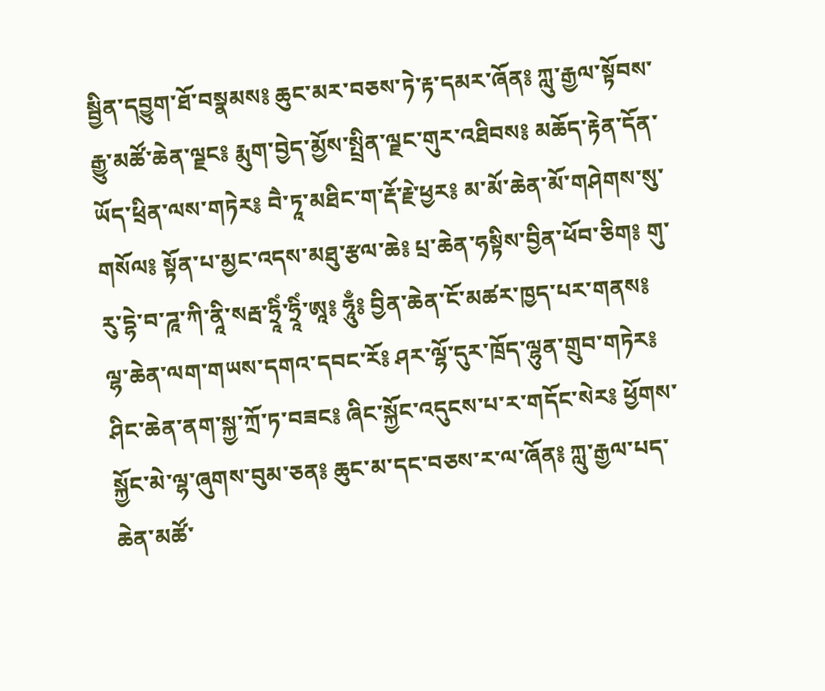སྦྱིན་དབྱུག་ཐོ་བསྣམས༔ ཆུང་མར་བཅས་ཏེ་རྟ་དམར་ཞོན༔ ཀླུ་རྒྱལ་སྟོབས་རྒྱུ་མཚོ་ཆེན་ལྗང༔ རྨུག་བྱེད་མྱོས་སྤྲིན་ལྗང་གུར་འཐིབས༔ མཆོད་རྟེན་དོན་ཡོད་ཕྲིན་ལས་གཏེར༔ བཻ་ཏཱ་མཐིང་ག་རྡོ་རྗེ་ཕྱར༔ མ་མོ་ཆེན་མོ་གཤེགས་སུ་གསོལ༔ སྟོན་པ་མྱང་འདས་མཐུ་རྩལ་ཆེ༔ པྲ་ཆེན་ཧསྟིས་བྱིན་ཕོབ་ཅིག༔ གུ་རུ་དྷེ་བ་ཌཱ་ཀི་ནཱི་སརྦ་ཧྲཱིཾ་ཧྲཱིཾ་ཨཱ༔ ཧཱུྃ༔ བྱིན་ཆེན་ངོ་མཚར་ཁྱད་པར་གནས༔ ལྷ་ཆེན་ལག་གཡས་དགའ་དབང་རོ༔ ཤར་ལྷོ་དུར་ཁྲོད་ལྷུན་གྲུབ་གཏེར༔ ཤིང་ཆེན་ནག་སྐྱ་ཀྲོ་ཏ་བཟང༔ ཞིང་སྐྱོང་འདུངས་པ་ར་གདོང་སེར༔ ཕྱོགས་སྐྱོང་མེ་ལྷ་ཞུགས་བུམ་ཅན༔ ཆུང་མ་དང་བཅས་ར་ལ་ཞོན༔ ཀླུ་རྒྱལ་པད་ཆེན་མཚོ་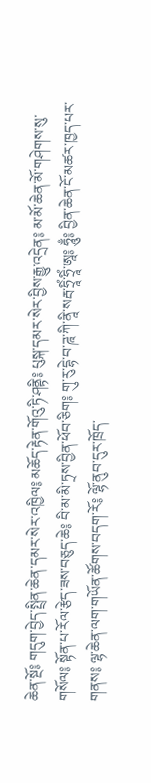ཆེན་སྔོ༔ གདུག་བྱེད་སྤྲིན་ཆེན་དམར་སེར་འཁྱིལ༔ མཆོད་རྟེན་གོའུ་ཏི་ཤནྟི༔ པུསྐ་དམར་སེར་བྱིས་རྒྱུ་འདྲེན༔ མ་མོ་ཆེན་མོ་གཤེགས་སུ་གསོལ༔ སྟོན་པ་རོལ་རྩེད་ཟས་བཅུད་ཆེ༔ བི་མ་མི་ཏྲས་བྱིན་ཕོབ་ཅིག༔ གུ་རུ་དྷེ་བ་ཌཱ་ཀི་ནཱི་སརྦ་ཧྲཱིཾ་ཧྲཱིཾ་ཨཱ༔ ཧཱུྃ༔ བྱིན་ཆེན་ངོ་མཚར་ཁྱད་པར་གནས༔ ལྷ་ཆེན་ལག་གཡོན་ཚོགས་བདག་རོ༔ ལྷོ་ནུབ་དུར་ཁྲོད་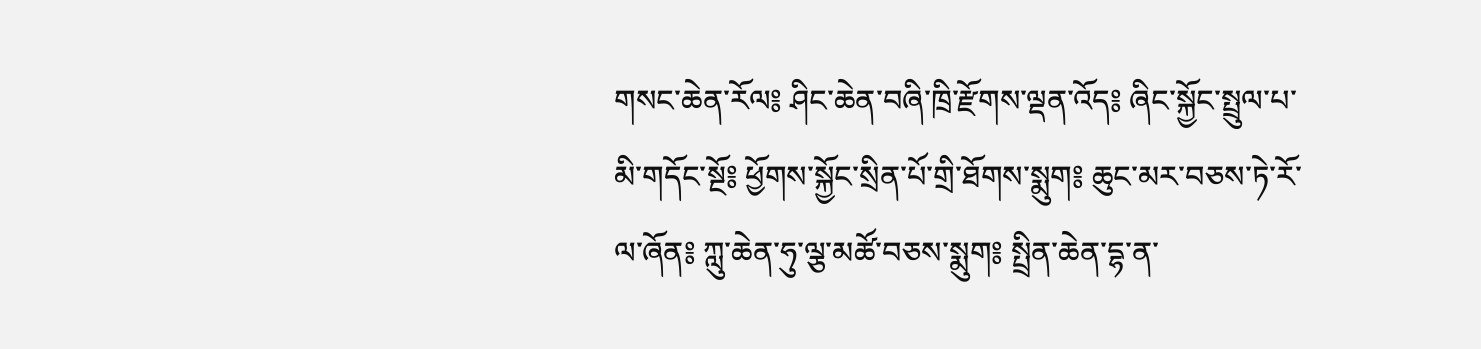གསང་ཆེན་རོལ༔ ཤིང་ཆེན་བཞི་ཁྲི་རྫོགས་ལྡན་འོད༔ ཞིང་སྐྱོང་སྤྲུལ་པ་མི་གདོང་སྔོ༔ ཕྱོགས་སྐྱོང་སྲིན་པོ་གྲི་ཐོགས་སྨུག༔ ཆུང་མར་བཅས་ཏེ་རོ་ལ་ཞོན༔ ཀླུ་ཆེན་ཧུ་ལྕ་མཚོ་བཅས་སྨུག༔ སྤྲིན་ཆེན་དྷ་ན་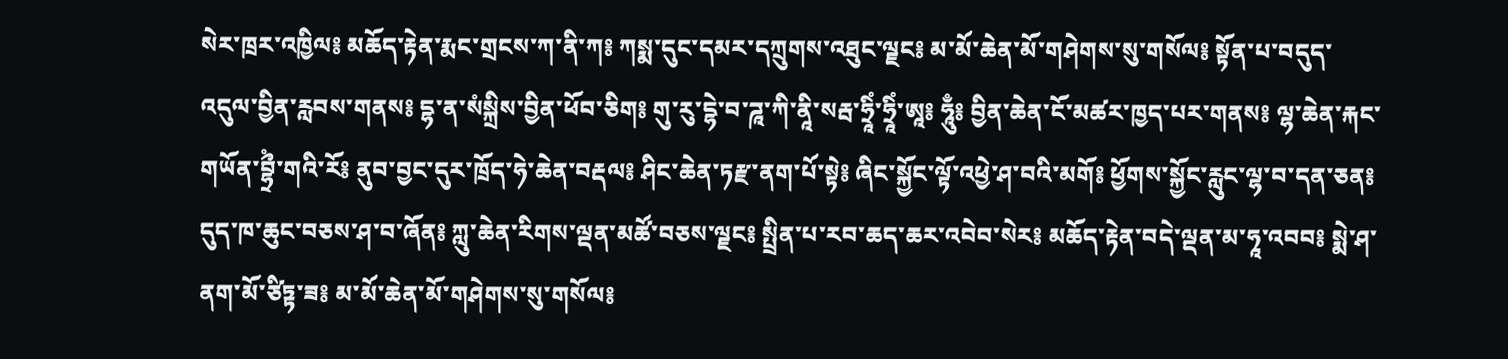སེར་ཁྲར་འཁྱིལ༔ མཆོད་རྟེན་རྨང་གྲངས་ཀ་ནི་ཀ༔ ཀསྨ་དུང་དམར་དཀྲུགས་འཐུང་ལྗང༔ མ་མོ་ཆེན་མོ་གཤེགས་སུ་གསོལ༔ སྟོན་པ་བདུད་འདུལ་བྱིན་རླབས་གནས༔ དྷ་ན་སཾསྐྲིས་བྱིན་ཕོབ་ཅིག༔ གུ་རུ་དྷེ་བ་ཌཱ་ཀི་ནཱི་སརྦ་ཧྲཱིཾ་ཧྲཱིཾ་ཨཱ༔ ཧཱུྃ༔ བྱིན་ཆེན་ངོ་མཚར་ཁྱད་པར་གནས༔ ལྷ་ཆེན་རྐང་གཡོན་བྷྲྀཾ་གའི་རོ༔ ནུབ་བྱང་དུར་ཁྲོད་ཧེ་ཆེན་བརྡལ༔ ཤིང་ཆེན་ཏརྫ་ནག་པོ་སྟེ༔ ཞིང་སྐྱོང་ལྟོ་འཕྱེ་ཤ་བའི་མགོ༔ ཕྱོགས་སྐྱོང་རླུང་ལྷ་བ་དན་ཅན༔ དུད་ཁ་ཆུང་བཅས་ཤ་བ་ཞོན༔ ཀླུ་ཆེན་རིགས་ལྡན་མཚོ་བཅས་ལྗང༔ སྤྲིན་པ་རབ་ཆད་ཆར་འབེབ་སེར༔ མཆོད་རྟེན་བདེ་ལྡན་མ་ཧཱ་འབབ༔ སྨེ་ཤ་ནག་མོ་ཙིཏྟ་ཟ༔ མ་མོ་ཆེན་མོ་གཤེགས་སུ་གསོལ༔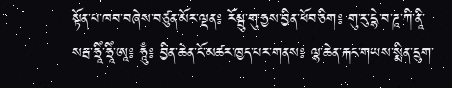སྟོན་པ་ཁབ་བཞེས་བཙུན་མོར་ལྡན༔ རོམྦུ་གུ་ཧྱས་བྱིན་ཕོབ་ཅིག༔ གུ་རུ་དྷེ་བ་ཌཱ་ཀི་ནཱི་སརྦ་ཧྲཱིཾ་ཧྲཱིཾ་ཨཱ༔ ཧཱུྃ༔ བྱིན་ཆེན་ངོ་མཚར་ཁྱད་པར་གནས༔ ལྷ་ཆེན་རྐང་གཡས་སྨིན་དྲུག་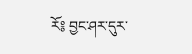རོ༔ བྱང་ཤར་དུར་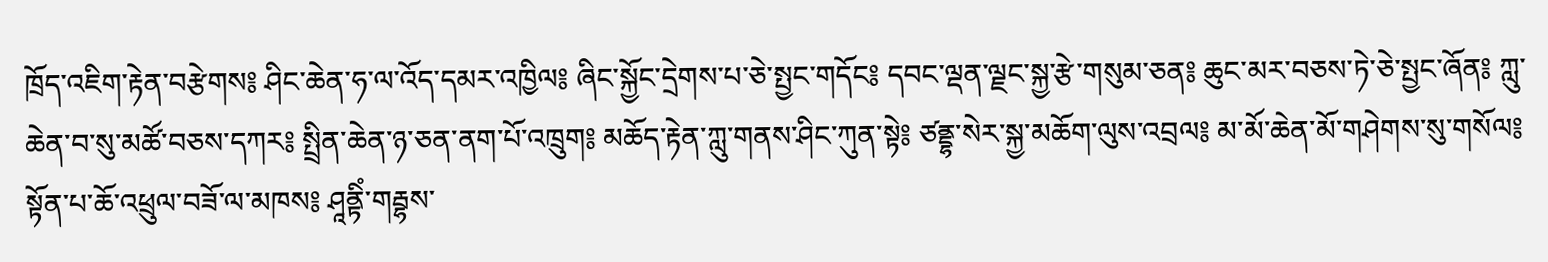ཁྲོད་འཇིག་རྟེན་བརྩེགས༔ ཤིང་ཆེན་ཧ་ལ་འོད་དམར་འཁྱིལ༔ ཞིང་སྐྱོང་དྲེགས་པ་ཅེ་སྤྱང་གདོང༔ དབང་ལྡན་ལྗང་སྐྱ་རྩེ་གསུམ་ཅན༔ ཆུང་མར་བཅས་ཏེ་ཅེ་སྤྱང་ཞོན༔ ཀླུ་ཆེན་བ་སུ་མཚོ་བཅས་དཀར༔ སྤྲིན་ཆེན་ཉ་ཅན་ནག་པོ་འཁྲུག༔ མཆོད་རྟེན་ཀླུ་གནས་ཤིང་ཀུན་སྟེ༔ ཙནྡྷ་སེར་སྐྱ་མཆོག་ལུས་འབྲལ༔ མ་མོ་ཆེན་མོ་གཤེགས་སུ་གསོལ༔ སྟོན་པ་ཆོ་འཕྲུལ་བཟོ་ལ་མཁས༔ ཤཱནྟིཾ་གརྦྷས་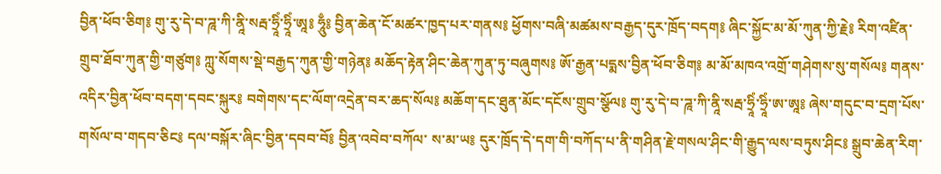བྱིན་ཕོབ་ཅིག༔ གུ་རུ་དེ་བ་ཌཱ་ཀི་ནཱི་སརྦ་ཧྲཱིཾ་ཧྲཱིཾ་ཨཱ༔ ཧཱུྃ༔ བྱིན་ཆེན་ངོ་མཚར་ཁྱད་པར་གནས༔ ཕྱོགས་བཞི་མཚམས་བརྒྱད་དུར་ཁྲོད་བདག༔ ཞིང་སྐྱོང་མ་མོ་ཀུན་ཀྱི་རྗེ༔ རིག་འཛིན་གྲུབ་ཐོབ་ཀུན་གྱི་གཙུག༔ ཀླུ་སོགས་སྡེ་བརྒྱད་ཀུན་གྱི་གཉེན༔ མཆོད་རྟེན་ཤིང་ཆེན་ཀུན་ཏུ་བཞུགས༔ ཨོ་རྒྱན་པདྨས་བྱིན་ཕོབ་ཅིག༔ མ་མོ་མཁའ་འགྲོ་གཤེགས་སུ་གསོལ༔ གནས་འདིར་བྱིན་ཕོབ་བདག་དབང་སྐུར༔ བགེགས་དང་ལོག་འདྲེན་བར་ཆད་སོལ༔ མཆོག་དང་ཐུན་མོང་དངོས་གྲུབ་སྩོལ༔ གུ་རུ་དེ་བ་ཌཱ་ཀི་ནཱི་སརྦ་ཧྲཱིཾ་ཧྲཱིཾ་ཨ་ཨཱ༔ ཞེས་གདུང་བ་དྲག་པོས་གསོལ་བ་གདབ་ཅིང༔ དལ་བསྐོར་ཞིང་བྱིན་དབབ་བོ༔ བྱིན་འབེབ་བཀོལ་ ས་མ་ཡ༔ དུར་ཁྲོད་དེ་དག་གི་བཀོད་པ་ནི་གཤིན་རྗེ་གསལ་ཤིང་གི་རྒྱུད་ལས་བཏུས་ཤིང༔ སྒྲུབ་ཆེན་རིག་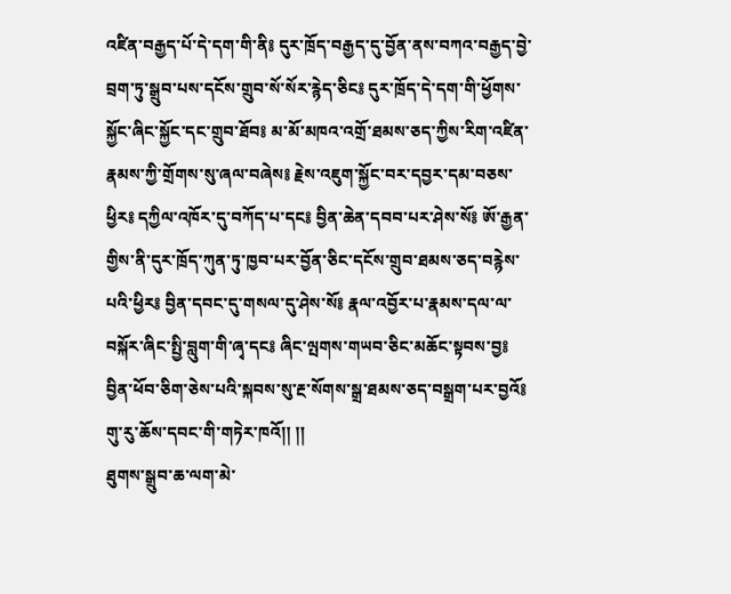འཛིན་བརྒྱད་པོ་དེ་དག་གི་ནི༔ དུར་ཁྲོད་བརྒྱད་དུ་བྱོན་ནས་བཀའ་བརྒྱད་བྱེ་བྲག་ཏུ་སྒྲུབ་པས་དངོས་གྲུབ་སོ་སོར་རྙེད་ཅིང༔ དུར་ཁྲོད་དེ་དག་གི་ཕྱོགས་སྐྱོང་ཞིང་སྐྱོང་དང་གྲུབ་ཐོབ༔ མ་མོ་མཁའ་འགྲོ་ཐམས་ཅད་ཀྱིས་རིག་འཛིན་རྣམས་ཀྱི་གྲོགས་སུ་ཞལ་བཞེས༔ རྗེས་འཇུག་སྐྱོང་བར་དབྱར་དམ་བཅས་ཕྱིར༔ དཀྱིལ་འཁོར་དུ་བཀོད་པ་དང༔ བྱིན་ཆེན་དབབ་པར་ཤེས་སོ༔ ཨོ་རྒྱན་གྱིས་ནི་དུར་ཁྲོད་ཀུན་ཏུ་ཁྱབ་པར་བྱོན་ཅིང་དངོས་གྲུབ་ཐམས་ཅད་བརྙེས་པའི་ཕྱིར༔ བྱིན་དབང་དུ་གསལ་དུ་ཤེས་སོ༔ རྣལ་འབྱོར་པ་རྣམས་དལ་ལ་བསྐོར་ཞིང་སྤྱི་བླུག་གི་ཞྭ་དང༔ ཞིང་ལྤགས་གཡབ་ཅིང་མཆོང་སྟབས་བྱ༔ བྱིན་ཕོབ་ཅིག་ཅེས་པའི་སྐབས་སུ་རྔ་སོགས་སྒྲ་ཐམས་ཅད་བསྒྲག་པར་བྱའོ༔ གུ་རུ་ཆོས་དབང་གི་གཏེར་ཁའོ།། །།
ཐུགས་སྒྲུབ་ཆ་ལག་མེ་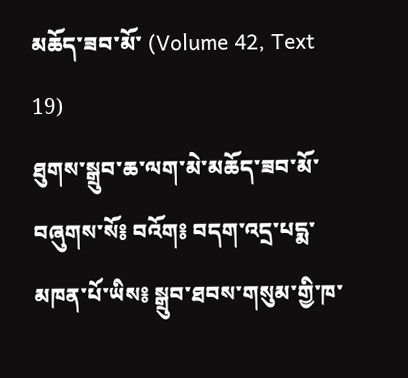མཆོད་ཟབ་མོ་ (Volume 42, Text 19)
ཐུགས་སྒྲུབ་ཆ་ལག་མེ་མཆོད་ཟབ་མོ་བཞུགས་སོ༔ བའོག༔ བདག་འདྲ་པདྨ་མཁན་པོ་ཡིས༔ སྒྲུབ་ཐབས་གསུམ་གྱི་ཁ་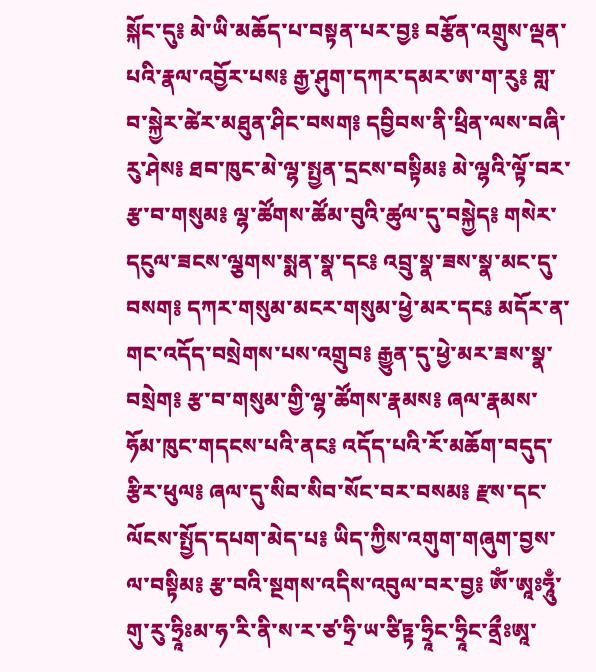སྐོང་དུ༔ མེ་ཡི་མཆོད་པ་བསྟན་པར་བྱ༔ བརྩོན་འགྲུས་ལྡན་པའི་རྣལ་འབྱོར་པས༔ རྒྱ་ཤུག་དཀར་དམར་ཨ་ག་རུ༔ གླ་བ་སྐྱེར་ཚེར་མཐུན་ཤིང་བསག༔ དབྱིབས་ནི་ཕྲིན་ལས་བཞི་རུ་ཤེས༔ ཐབ་ཁུང་མེ་ལྷ་སྤྱན་དྲངས་བསྟིམ༔ མེ་ལྷའི་ལྟོ་བར་རྩ་བ་གསུམ༔ ལྷ་ཚོགས་ཚོམ་བུའི་ཚུལ་དུ་བསྐྱེད༔ གསེར་དངུལ་ཟངས་ལྕགས་སྨན་སྣ་དང༔ འབྲུ་སྣ་ཟས་སྣ་མང་དུ་བསག༔ དཀར་གསུམ་མངར་གསུམ་ཕྱེ་མར་དང༔ མདོར་ན་གང་འདོད་བསྲེགས་པས་འགྲུབ༔ རྒྱུན་དུ་ཕྱེ་མར་ཟས་སྣ་བསྲེག༔ རྩ་བ་གསུམ་གྱི་ལྷ་ཚོགས་རྣམས༔ ཞལ་རྣམས་ཧོམ་ཁུང་གདངས་པའི་ནང༔ འདོད་པའི་རོ་མཆོག་བདུད་རྩིར་ཕུལ༔ ཞལ་དུ་སིབ་སིབ་སོང་བར་བསམ༔ རྫས་དང་ལོངས་སྤྱོད་དཔག་མེད་པ༔ ཡིད་ཀྱིས་འགུག་གཞུག་བྱས་ལ་བསྟིམ༔ རྩ་བའི་སྔགས་འདིས་འབུལ་བར་བྱ༔ ཨོཾ་ཨཱཿཧཱུྃ་གུ་རུ་ཧྲཱིཿམ་ཧ་རི་ནི་ས་ར་ཙ་ཧྲི་ཡ་ཙིཏྟ་ཧྲཱིང་ཧྲཱིང་ནྲྀཿཨཱ་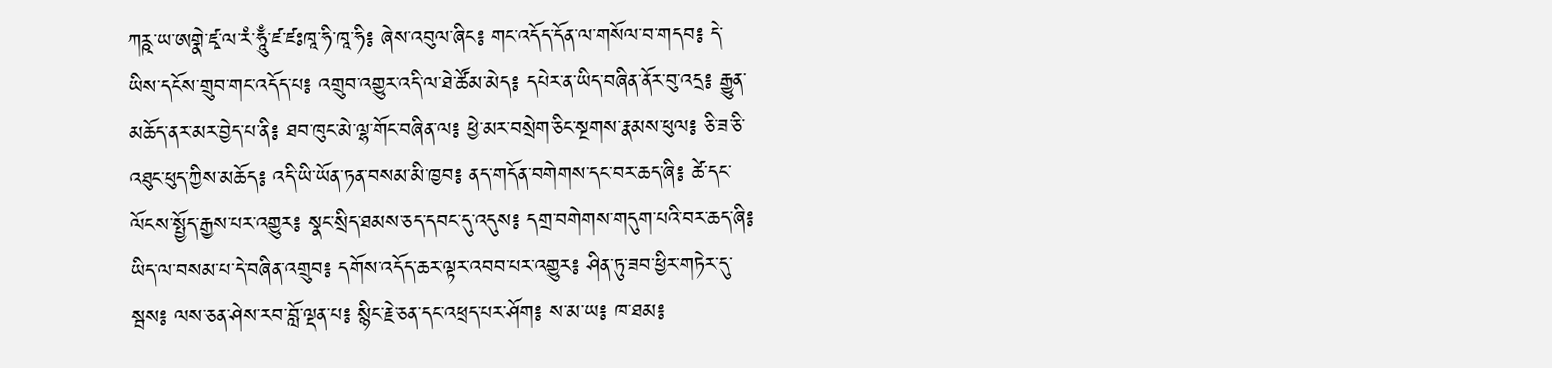ཀརྵ་ཡ་ཨགྣེ་ཛྭ་ལ་རཾ་ཧཱུྃ་ཛ་ཛཿཁཱ་ཧི་ཁཱ་ཧི༔ ཞེས་འབུལ་ཞིང༔ གང་འདོད་དོན་ལ་གསོལ་བ་གདབ༔ དེ་ཡིས་དངོས་གྲུབ་གང་འདོད་པ༔ འགྲུབ་འགྱུར་འདི་ལ་ཐེ་ཚོམ་མེད༔ དཔེར་ན་ཡིད་བཞིན་ནོར་བུ་འདྲ༔ རྒྱུན་མཆོད་ནར་མར་བྱེད་པ་ནི༔ ཐབ་ཁུང་མེ་ལྷ་གོང་བཞིན་ལ༔ ཕྱེ་མར་བསྲེག་ཅིང་སྔགས་རྣམས་ཕུལ༔ ཅི་ཟ་ཅི་འཐུང་ཕུད་ཀྱིས་མཆོད༔ འདི་ཡི་ཡོན་ཏན་བསམ་མི་ཁྱབ༔ ནད་གདོན་བགེགས་དང་བར་ཆད་ཞི༔ ཚེ་དང་ལོངས་སྤྱོད་རྒྱས་པར་འགྱུར༔ སྣང་སྲིད་ཐམས་ཅད་དབང་དུ་འདུས༔ དགྲ་བགེགས་གདུག་པའི་བར་ཆད་ཞི༔ ཡིད་ལ་བསམ་པ་དེ་བཞིན་འགྲུབ༔ དགོས་འདོད་ཆར་ལྟར་འབབ་པར་འགྱུར༔ ཤིན་ཏུ་ཟབ་ཕྱིར་གཏེར་དུ་སྦས༔ ལས་ཅན་ཤེས་རབ་བློ་ལྡན་པ༔ སྙིང་རྗེ་ཅན་དང་འཕྲད་པར་ཤོག༔ ས་མ་ཡ༔ ཁ་ཐམ༔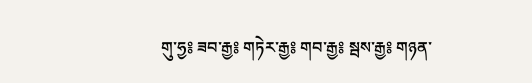གུ་ཧྱ༔ ཟབ་རྒྱ༔ གཏེར་རྒྱ༔ གབ་རྒྱ༔ སྦས་རྒྱ༔ གཉན་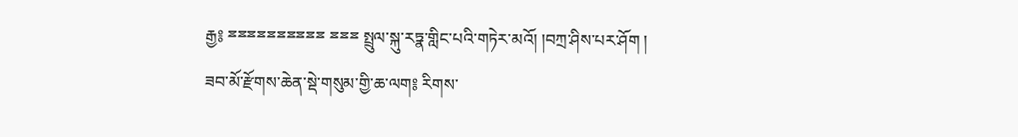རྒྱ༔ ྈྈྈྈྈྈྈྈྈྈ ྈྈྈ སྤྲུལ་སྐུ་རཏྣ་གླིང་པའི་གཏེར་མའོ། །བཀྲ་ཤིས་པར་ཤོག །
ཟབ་མོ་རྫོགས་ཆེན་སྡེ་གསུམ་གྱི་ཆ་ལག༔ རིགས་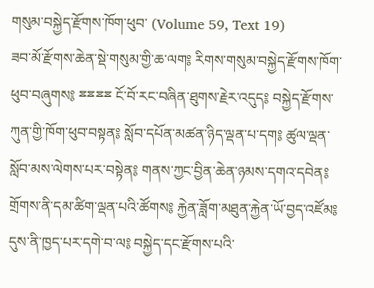གསུམ་བསྐྱེད་རྫོགས་ཁོག་ཕུབ་ (Volume 59, Text 19)
ཟབ་མོ་རྫོགས་ཆེན་སྡེ་གསུམ་གྱི་ཆ་ལག༔ རིགས་གསུམ་བསྐྱེད་རྫོགས་ཁོག་ཕུབ་བཞུགས༔ ྈྈྈྈ ངོ་བོ་རང་བཞིན་ཐུགས་རྗེར་འདུད༔ བསྐྱེད་རྫོགས་ཀུན་གྱི་ཁོག་ཕུབ་བསྟན༔ སློབ་དཔོན་མཚན་ཉིད་ལྡན་པ་དག༔ ཚུལ་ལྡན་སློབ་མས་ལེགས་པར་བསྟེན༔ གནས་ཀྱང་བྱིན་ཆེན་ཉམས་དགའ་དབེན༔ གྲོགས་ནི་དམ་ཚིག་ལྡན་པའི་ཚོགས༔ རྐྱེན་ཟློག་མཐུན་རྐྱེན་ཡོ་བྱད་འཛོམ༔ དུས་ནི་ཁྱད་པར་དགེ་བ་ལ༔ བསྐྱེད་དང་རྫོགས་པའི་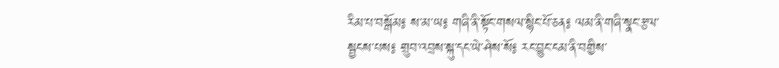རིམ་པ་བསྒོམ༔ ས་མ་ཡ༔ གཞི་ནི་སྟོང་གསལ་སྙིང་པོ་ཅན༔ ལམ་ནི་གཞི་སྣང་རྩལ་སྦྱངས་པས༔ གྲུབ་འབྲས་སྐུ་དང་ཡེ་ཤེས་སོ༔ རང་བྱུང་ངམ་ནི་བགྱིས་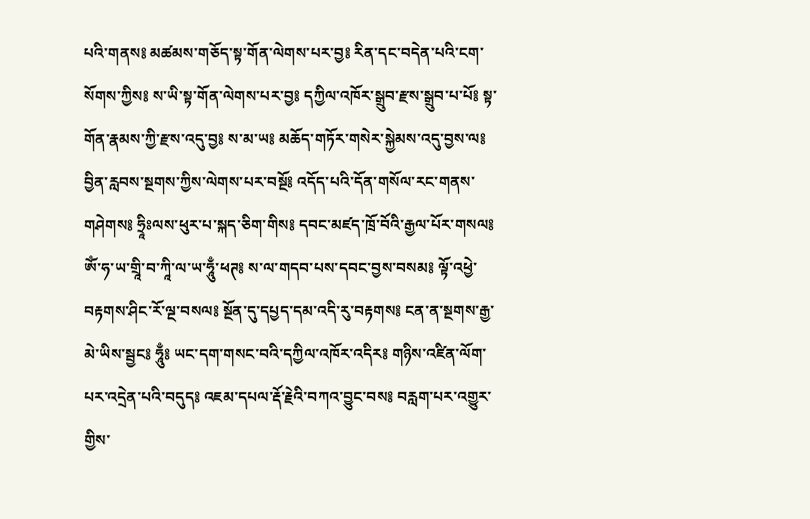པའི་གནས༔ མཚམས་གཅོད་སྟ་གོན་ལེགས་པར་བྱ༔ རིན་དང་བདེན་པའི་ངག་སོགས་ཀྱིས༔ ས་ཡི་སྟ་གོན་ལེགས་པར་བྱ༔ དཀྱིལ་འཁོར་སྒྲུབ་རྫས་སྒྲུབ་པ་པོ༔ སྟ་གོན་རྣམས་ཀྱི་རྫས་འདུ་བྱ༔ ས་མ་ཡ༔ མཆོད་གཏོར་གསེར་སྐྱེམས་འདུ་བྱས་ལ༔ བྱིན་རླབས་སྔགས་ཀྱིས་ལེགས་པར་བསྔོ༔ འདོད་པའི་དོན་གསོལ་རང་གནས་གཤེགས༔ ཧྲཱིཿལས་ཕུར་པ་སྐད་ཅིག་གིས༔ དབང་མཛད་ཁྲོ་བོའི་རྒྱལ་པོར་གསལ༔ ཨོཾ་ཧ་ཡ་གྲཱི་བ་ཀཱི་ལ་ཡ་ཧཱུྃ་ཕཊ༔ ས་ལ་གདབ་པས་དབང་བྱས་བསམ༔ ལྟོ་འཕྱེ་བརྟགས་ཤིང་རོ་ལྔ་བསལ༔ སྔོན་དུ་དཔྱད་དམ་འདི་རུ་བརྟགས༔ ངན་ན་སྔགས་རྒྱ་མེ་ཡིས་སྦྱང༔ ཧཱུྃ༔ ཡང་དག་གསང་བའི་དཀྱིལ་འཁོར་འདིར༔ གཉིས་འཛིན་ལོག་པར་འདྲེན་པའི་བདུད༔ འཇམ་དཔལ་རྡོ་རྗེའི་བཀའ་བྱུང་བས༔ བརླག་པར་འགྱུར་གྱིས་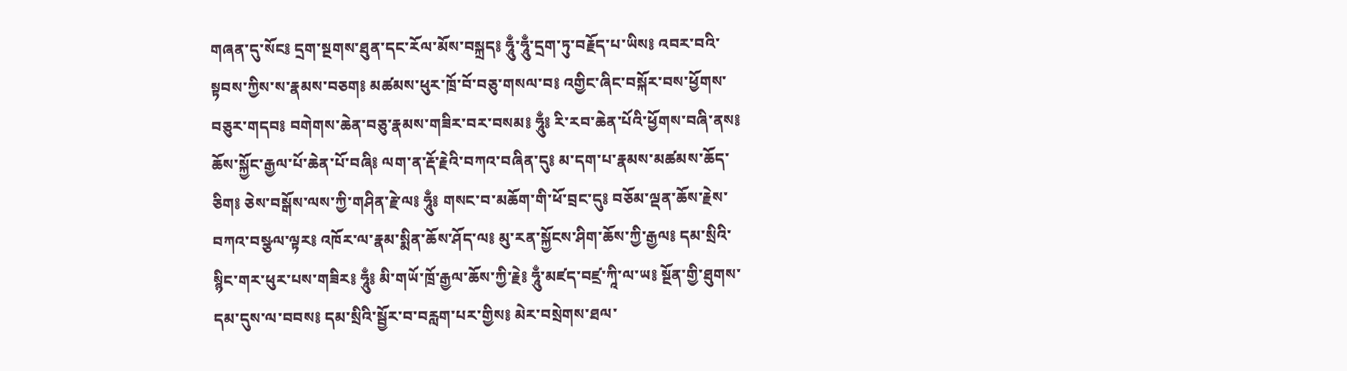གཞན་དུ་སོང༔ དྲག་སྔགས་ཐུན་དང་རོལ་མོས་བསྐྲད༔ ཧཱུྃ་ཧཱུྃ་དྲག་ཏུ་བརྗོད་པ་ཡིས༔ འབར་བའི་སྟབས་ཀྱིས་ས་རྣམས་བཅག༔ མཚམས་ཕུར་ཁྲོ་བོ་བཅུ་གསལ་བ༔ འགྱིང་ཞིང་བསྐོར་བས་ཕྱོགས་བཅུར་གདབ༔ བགེགས་ཆེན་བཅུ་རྣམས་གཟིར་བར་བསམ༔ ཧཱུྃ༔ རི་རབ་ཆེན་པོའི་ཕྱོགས་བཞི་ནས༔ ཆོས་སྐྱོང་རྒྱལ་པོ་ཆེན་པོ་བཞི༔ ལག་ན་རྡོ་རྗེའི་བཀའ་བཞིན་དུ༔ མ་དག་པ་རྣམས་མཚམས་ཆོད་ཅིག༔ ཅེས་བསྒོས་ལས་ཀྱི་གཤིན་རྗེ་ལ༔ ཧཱུྃ༔ གསང་བ་མཆོག་གི་ཕོ་བྲང་དུ༔ བཅོམ་ལྡན་ཆོས་རྗེས་བཀའ་བསྩལ་ལྟར༔ འཁོར་ལ་རྣམ་སྨིན་ཆོས་ཤོད་ལ༔ མུ་རན་སྐྱོངས་ཤིག་ཆོས་ཀྱི་རྒྱལ༔ དམ་སྲིའི་སྙིང་གར་ཕུར་པས་གཟིར༔ ཧཱུྃ༔ མི་གཡོ་ཁྲོ་རྒྱལ་ཆོས་ཀྱི་རྗེ༔ ཧཱུྃ་མཛད་བཛྲ་ཀཱི་ལ་ཡ༔ སྔོན་གྱི་ཐུགས་དམ་དུས་ལ་བབས༔ དམ་སྲིའི་སྦྱོར་བ་བརླག་པར་གྱིས༔ མེར་བསྲེགས་ཐལ་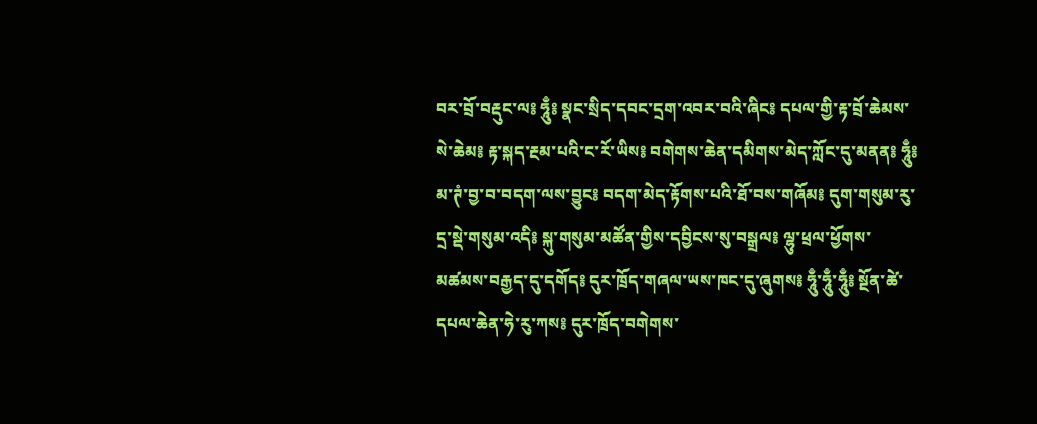བར་བྲོ་བརྡུང་ལ༔ ཧཱུྃ༔ སྣང་སྲིད་དབང་དྲག་འབར་བའི་ཞིང༔ དཔལ་གྱི་རྟ་བྲོ་ཆེམས་སེ་ཆེམ༔ རྟ་སྐད་རྔམ་པའི་ང་རོ་ཡིས༔ བགེགས་ཆེན་དམིགས་མེད་ཀློང་དུ་མནན༔ ཧཱུྃ༔ མ་ཊཾ་བྱ་བ་བདག་ལས་བྱུང༔ བདག་མེད་རྟོགས་པའི་ཐོ་བས་གཞོམ༔ དུག་གསུམ་རུ་དྲ་སྡེ་གསུམ་འདི༔ སྐུ་གསུམ་མཚོན་གྱིས་དབྱིངས་སུ་བསྒྲལ༔ ལྷུ་ཕྲལ་ཕྱོགས་མཚམས་བརྒྱད་དུ་དགོད༔ དུར་ཁྲོད་གཞལ་ཡས་ཁང་དུ་ཞུགས༔ ཧཱུྃ་ཧཱུྃ་ཧཱུྃ༔ སྔོན་ཚེ་དཔལ་ཆེན་ཧེ་རུ་ཀས༔ དུར་ཁྲོད་བགེགས་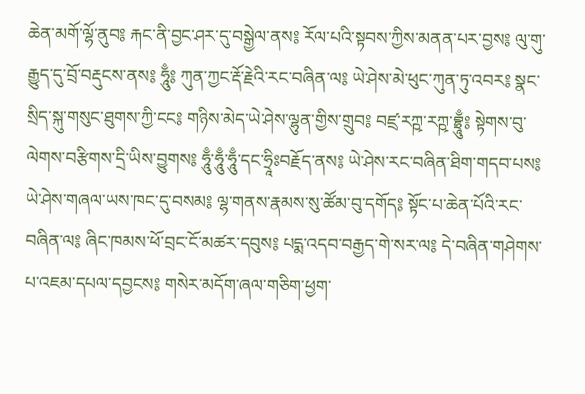ཆེན་མགོ་ལྷོ་ནུབ༔ རྐང་ནི་བྱང་ཤར་དུ་བསྒྱེལ་ནས༔ རོལ་པའི་སྟབས་ཀྱིས་མནན་པར་བྱས༔ ལུ་གུ་རྒྱུད་དུ་བྲོ་བརྡུངས་ནས༔ ཧཱུྃ༔ ཀུན་ཀྱང་རྡོ་རྗེའི་རང་བཞིན་ལ༔ ཡེ་ཤེས་མེ་ཕུང་ཀུན་ཏུ་འབར༔ སྣང་སྲིད་སྐུ་གསུང་ཐུགས་ཀྱི་ངང༔ གཉིས་མེད་ཡེ་ཤེས་ལྷུན་གྱིས་གྲུབ༔ བཛྲ་རཀྵ་རཀྵ་བྷྲཱུྃ༔ སྟེགས་བུ་ལེགས་བརྩིགས་དྲི་ཡིས་བྱུགས༔ ཧཱུྃ་ཧཱུྃ་ཧཱུྃ་དང་ཧྲཱིཿབརྗོད་ནས༔ ཡེ་ཤེས་རང་བཞིན་ཐིག་གདབ་པས༔ ཡེ་ཤེས་གཞལ་ཡས་ཁང་དུ་བསམ༔ ལྷ་གནས་རྣམས་སུ་ཚོམ་བུ་དགོད༔ སྟོང་པ་ཆེན་པོའི་རང་བཞིན་ལ༔ ཞིང་ཁམས་ཕོ་བྲང་ངོ་མཚར་དབུས༔ པདྨ་འདབ་བརྒྱད་གེ་སར་ལ༔ དེ་བཞིན་གཤེགས་པ་འཇམ་དཔལ་དབྱངས༔ གསེར་མདོག་ཞལ་གཅིག་ཕྱག་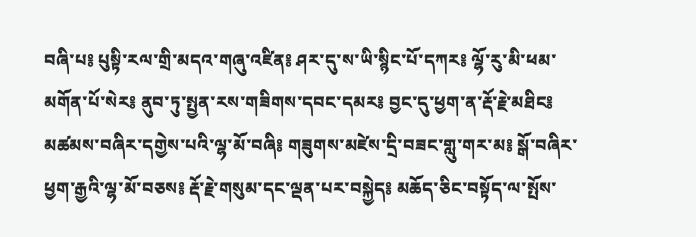བཞི་པ༔ པུསྟི་རལ་གྲི་མདའ་གཞུ་འཛིན༔ ཤར་དུ་ས་ཡི་སྙིང་པོ་དཀར༔ ལྷོ་རུ་མི་ཕམ་མགོན་པོ་སེར༔ ནུབ་ཏུ་སྤྱན་རས་གཟིགས་དབང་དམར༔ བྱང་དུ་ཕྱག་ན་རྡོ་རྗེ་མཐིང༔ མཚམས་བཞིར་དགྱེས་པའི་ལྷ་མོ་བཞི༔ གཟུགས་མཛེས་དྲི་བཟང་གླུ་གར་མ༔ སྒོ་བཞིར་ཕྱག་རྒྱའི་ལྷ་མོ་བཅས༔ རྡོ་རྗེ་གསུམ་དང་ལྡན་པར་བསྐྱེད༔ མཆོད་ཅིང་བསྟོད་ལ་སྤོས་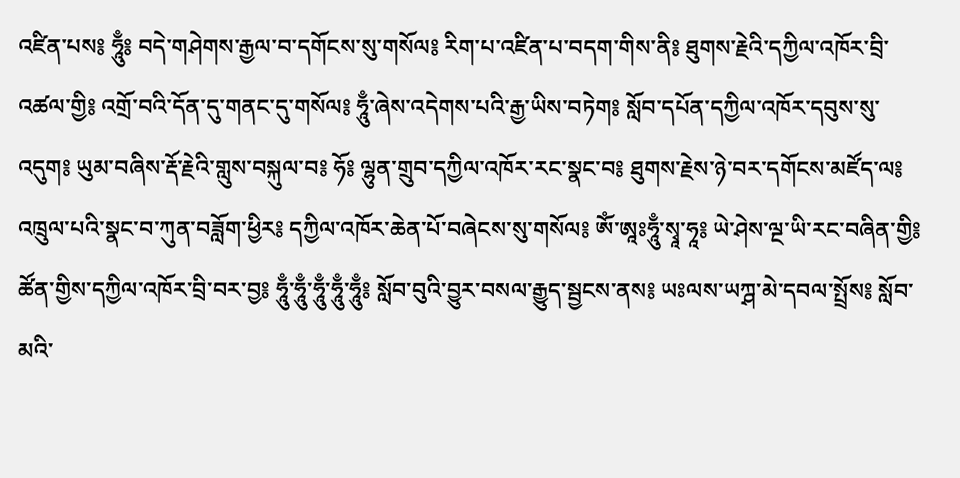འཛིན་པས༔ ཧཱུྃ༔ བདེ་གཤེགས་རྒྱལ་བ་དགོངས་སུ་གསོལ༔ རིག་པ་འཛིན་པ་བདག་གིས་ནི༔ ཐུགས་རྗེའི་དཀྱིལ་འཁོར་བྲི་འཚལ་གྱི༔ འགྲོ་བའི་དོན་དུ་གནང་དུ་གསོལ༔ ཧཱུྃ་ཞེས་འདེགས་པའི་རྒྱ་ཡིས་བཏེག༔ སློབ་དཔོན་དཀྱིལ་འཁོར་དབུས་སུ་འདུག༔ ཡུམ་བཞིས་རྡོ་རྗེའི་གླུས་བསྐུལ་བ༔ ཧོ༔ ལྷུན་གྲུབ་དཀྱིལ་འཁོར་རང་སྣང་བ༔ ཐུགས་རྗེས་ཉེ་བར་དགོངས་མཛོད་ལ༔ འཁྲུལ་པའི་སྣང་བ་ཀུན་བཟློག་ཕྱིར༔ དཀྱིལ་འཁོར་ཆེན་པོ་བཞེངས་སུ་གསོལ༔ ཨོཾ་ཨཱཿཧཱུྃ་སྭཱ་ཧཱ༔ ཡེ་ཤེས་ལྔ་ཡི་རང་བཞིན་གྱི༔ ཚོན་གྱིས་དཀྱིལ་འཁོར་བྲི་བར་བྱ༔ ཧཱུྃ་ཧཱུྃ་ཧཱུྃ་ཧཱུྃ་ཧཱུྃ༔ སློབ་བུའི་བྱུར་བསལ་རྒྱུད་སྦྱངས་ནས༔ ཡཿལས་ཡཀྴ་མེ་དབལ་སྤྲོས༔ སློབ་མའི་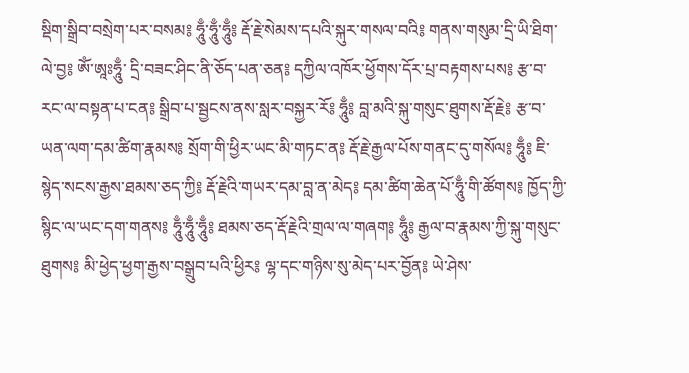སྡིག་སྒྲིབ་བསྲེག་པར་བསམ༔ ཧཱུྃ་ཧཱུྃ་ཧཱུྃ༔ རྡོ་རྗེ་སེམས་དཔའི་སྐུར་གསལ་བའི༔ གནས་གསུམ་དྲི་ཡི་ཐིག་ལེ་བྱ༔ ཨོཾ་ཨཱཿཧཱུྃ་ དྲི་བཟང་ཤིང་ནི་ཅོད་པན་ཅན༔ དཀྱིལ་འཁོར་ཕྱོགས་དོར་པྲ་བརྟགས་པས༔ རྩ་བ་རང་ལ་བསྟན་པ་ངན༔ སྒྲིབ་པ་སྦྱངས་ནས་སླར་བསྐྱར་རོ༔ ཧཱུྃ༔ བླ་མའི་སྐུ་གསུང་ཐུགས་རྡོ་རྗེ༔ རྩ་བ་ཡན་ལག་དམ་ཚིག་རྣམས༔ སྲོག་གི་ཕྱིར་ཡང་མི་གཏང་ན༔ རྡོ་རྗེ་རྒྱལ་པོས་གནང་དུ་གསོལ༔ ཧཱུྃ༔ ཇི་སྙེད་སངས་རྒྱས་ཐམས་ཅད་ཀྱི༔ རྡོ་རྗེའི་གཡར་དམ་བླ་ན་མེད༔ དམ་ཚིག་ཆེན་པོ་ཧཱུྃ་གི་ཚོགས༔ ཁྱོད་ཀྱི་སྙིང་ལ་ཡང་དག་གནས༔ ཧཱུྃ་ཧཱུྃ་ཧཱུྃ༔ ཐམས་ཅད་རྡོ་རྗེའི་གྲལ་ལ་གཞག༔ ཧཱུྃ༔ རྒྱལ་བ་རྣམས་ཀྱི་སྐུ་གསུང་ཐུགས༔ མི་ཕྱེད་ཕྱག་རྒྱས་བསྒྲུབ་པའི་ཕྱིར༔ ལྷ་དང་གཉིས་སུ་མེད་པར་བྱོན༔ ཡེ་ཤེས་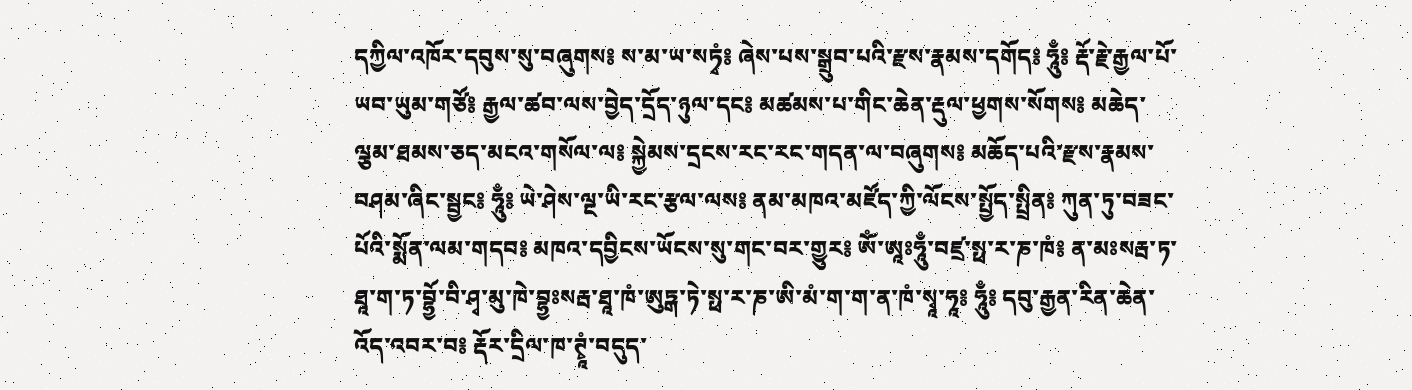དཀྱིལ་འཁོར་དབུས་སུ་བཞུགས༔ ས་མ་ཡ་སཏྭཾ༔ ཞེས་པས་སྒྲུབ་པའི་རྫས་རྣམས་དགོད༔ ཧཱུྃ༔ རྡོ་རྗེ་རྒྱལ་པོ་ཡབ་ཡུམ་གཙོ༔ རྒྱལ་ཚབ་ལས་བྱེད་དྲོད་ཉུལ་དང༔ མཚམས་པ་གིང་ཆེན་རྡུལ་ཕྱགས་སོགས༔ མཆེད་ལྕམ་ཐམས་ཅད་མངའ་གསོལ་ལ༔ སྐྱེམས་དྲངས་རང་རང་གདན་ལ་བཞུགས༔ མཆོད་པའི་རྫས་རྣམས་བཤམ་ཞིང་སྦྱང༔ ཧཱུྃ༔ ཡེ་ཤེས་ལྔ་ཡི་རང་རྩལ་ལས༔ ནམ་མཁའ་མཛོད་ཀྱི་ལོངས་སྤྱོད་སྤྲིན༔ ཀུན་ཏུ་བཟང་པོའི་སྨོན་ལམ་གདབ༔ མཁའ་དབྱིངས་ཡོངས་སུ་གང་བར་གྱུར༔ ཨོཾ་ཨཱཿཧཱུྃ་བཛྲ་སྥ་ར་ཎ་ཁཾ༔ ན་མཿསརྦ་ཏ་ཐཱ་ག་ཏ་བྷྱོ་བི་ཤྭ་མུ་ཁེ་བྷྱཿསརྦ་ཐཱ་ཁཾ་ཨུཏྒ་ཏེ་སྥ་ར་ཎ་ཨི་མཾ་ག་ག་ན་ཁཾ་སྭཱ་ཧཱ༔ ཧཱུྃ༔ དབུ་རྒྱན་རིན་ཆེན་འོད་འབར་བ༔ རྡོར་དྲིལ་ཁ་ཊྭཱཾ་བདུད་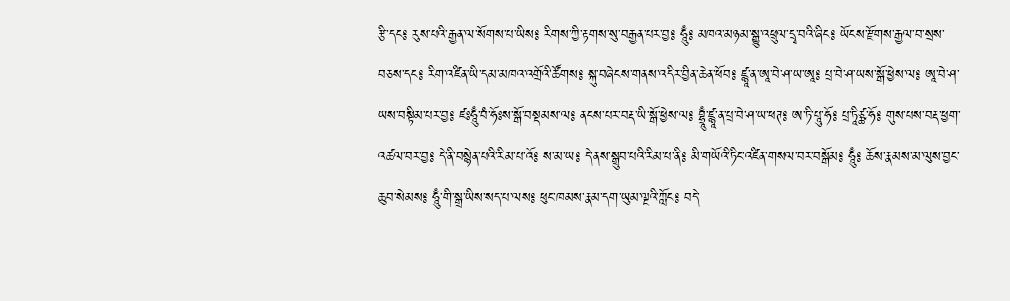རྩི་དང༔ རུས་པའི་རྒྱན་ལ་སོགས་པ་ཡིས༔ རིགས་ཀྱི་རྟགས་སུ་བརྒྱན་པར་བྱ༔ ཧཱུྃ༔ མཁའ་མཉམ་སྒྱུ་འཕྲུལ་དྲྭ་བའི་ཞིང༔ ཡོངས་རྫོགས་རྒྱལ་བ་སྲས་བཅས་དང༔ རིག་འཛིན་ཡི་དམ་མཁའ་འགྲོའི་ཚོགས༔ སྐུ་བཞེངས་གནས་འདིར་བྱིན་ཆེན་ཕོབ༔ ཛྙཱ་ན་ཨཱ་བེ་ཤ་ཡ་ཨཱ༔ པྲ་བེ་ཤ་ཡས་སྒོ་ཕྱེས་ལ༔ ཨཱ་བེ་ཤ་ཡས་བསྟིམ་པར་བྱ༔ ཛཿཧཱུྃ་བཾ་ཧོཿས་སྒོ་བསྡམས་ལ༔ ནངས་པར་བརྡ་ཡི་སྒོ་ཕྱེས་ལ༔ བྷྲཱུྃ་ཛྙཱ་ན་པྲ་བེ་ཤ་ཡ་ཕཊ༔ ཨ་ཏི་པཱུ་ཧོ༔ པྲ་ཏཱིཙྪ་ཧོ༔ གུས་པས་བརྡ་ཕྱག་འཚལ་བར་བྱ༔ དེ་ནི་བསྙེན་པའི་རིམ་པ་འོ༔ ས་མ་ཡ༔ དེ་ནས་སྒྲུབ་པའི་རིམ་པ་ནི༔ མི་གཡོའི་ཏིང་འཛིན་གསལ་བར་བསྒོམ༔ ཧཱུྃ༔ ཆོས་རྣམས་མ་ལུས་བྱང་ཆུབ་སེམས༔ ཧཱུྃ་གི་སྒྲ་ཡིས་སད་པ་ལས༔ ཕུང་ཁམས་རྣམ་དག་ཡུམ་ལྔའི་ཀློང༔ བདེ་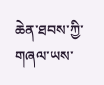ཆེན་ཐབས་ཀྱི་གཞལ་ཡས་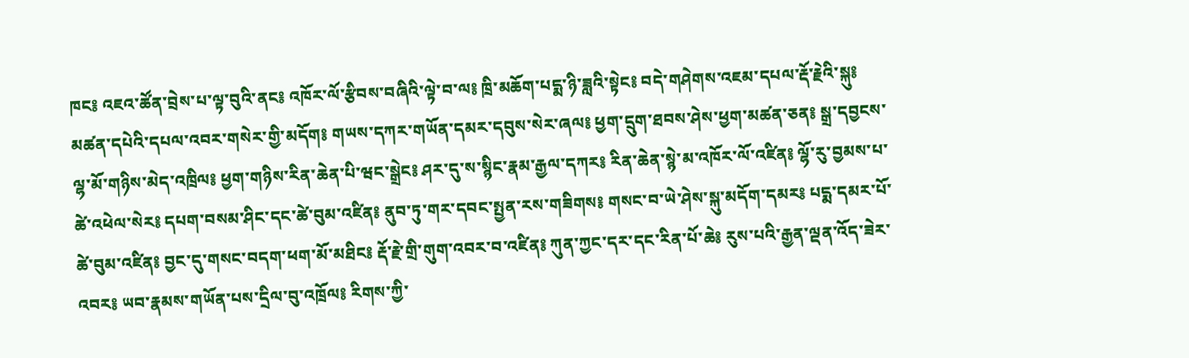ཁང༔ འཇའ་ཚོན་བྲེས་པ་ལྟ་བུའི་ནང༔ འཁོར་ལོ་རྩིབས་བཞིའི་ལྟེ་བ་ལ༔ ཁྲི་མཆོག་པདྨ་ཉི་ཟླའི་སྟེང༔ བདེ་གཤེགས་འཇམ་དཔལ་རྡོ་རྗེའི་སྐུ༔ མཚན་དཔེའི་དཔལ་འབར་གསེར་གྱི་མདོག༔ གཡས་དཀར་གཡོན་དམར་དབུས་སེར་ཞལ༔ ཕྱག་དྲུག་ཐབས་ཤེས་ཕྱག་མཚན་ཅན༔ སྒྲ་དབྱངས་ལྷ་མོ་གཉིས་མེད་འཁྲིལ༔ ཕྱག་གཉིས་རིན་ཆེན་པི་ཝང་སྒྲེང༔ ཤར་དུ་ས་སྙིང་རྣམ་རྒྱལ་དཀར༔ རིན་ཆེན་སྙེ་མ་འཁོར་ལོ་འཛིན༔ ལྷོ་རུ་བྱམས་པ་ཚེ་འཕེལ་སེར༔ དཔག་བསམ་ཤིང་དང་ཚེ་བུམ་འཛིན༔ ནུབ་ཏུ་གར་དབང་སྤྱན་རས་གཟིགས༔ གསང་བ་ཡེ་ཤེས་སྐུ་མདོག་དམར༔ པདྨ་དམར་པོ་ཚེ་བུམ་འཛིན༔ བྱང་དུ་གསང་བདག་ཕག་མོ་མཐིང༔ རྡོ་རྗེ་གྲི་གུག་འབར་བ་འཛིན༔ ཀུན་ཀྱང་དར་དང་རིན་པོ་ཆེ༔ རུས་པའི་རྒྱན་ལྡན་འོད་ཟེར་འབར༔ ཡབ་རྣམས་གཡོན་པས་དྲིལ་བུ་འཁྲོལ༔ རིགས་ཀྱི་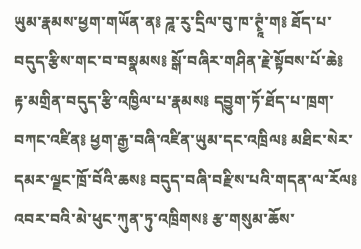ཡུམ་རྣམས་ཕྱག་གཡོན་ན༔ ཌཱ་རུ་དྲིལ་བུ་ཁ་ཊྭཱཾ་ག༔ ཐོད་པ་བདུད་རྩིས་གང་བ་བསྣམས༔ སྒོ་བཞིར་གཤིན་རྗེ་སྟོབས་པོ་ཆེ༔ རྟ་མགྲིན་བདུད་རྩི་འཁྱིལ་པ་རྣམས༔ དབྱུག་ཏོ་ཐོད་པ་ཁྲག་བཀང་འཛིན༔ ཕྱག་རྒྱ་བཞི་འཛིན་ཡུམ་དང་འཁྲིལ༔ མཐིང་སེར་དམར་ལྗང་ཁྲོ་བོའི་ཆས༔ བདུད་བཞི་བརྫིས་པའི་གདན་ལ་རོལ༔ འབར་བའི་མེ་ཕུང་ཀུན་ཏུ་འཁྲིགས༔ རྩ་གསུམ་ཆོས་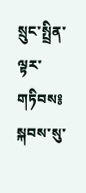སྲུང་སྤྲིན་ལྟར་གཏིབས༔ སྐབས་སུ་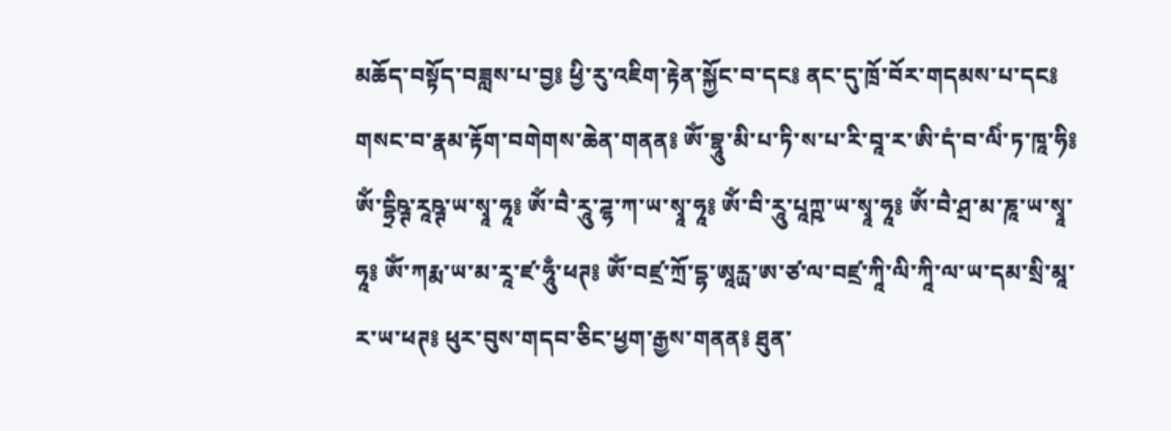མཆོད་བསྟོད་བཟླས་པ་བྱ༔ ཕྱི་རུ་འཇིག་རྟེན་སྐྱོང་བ་དང༔ ནང་དུ་ཁྲོ་བོར་གདམས་པ་དང༔ གསང་བ་རྣམ་རྟོག་བགེགས་ཆེན་གནན༔ ཨོཾ་བྷཱུ་མི་པ་ཏི་ས་པ་རི་བཱ་ར་ཨི་དཾ་བ་ལིཾ་ཏ་ཁཱ་ཧི༔ ཨོཾ་དྷྲིཥྚ་རཱཥྚ་ཡ་སྭཱ་ཧཱ༔ ཨོཾ་བཻ་རཱུ་ཌྷ་ཀ་ཡ་སྭཱ་ཧཱ༔ ཨོཾ་བི་རཱུ་པཱཀྵ་ཡ་སྭཱ་ཧཱ༔ ཨོཾ་བཻ་ཤྲ་མ་ཎཱ་ཡ་སྭཱ་ཧཱ༔ ཨོཾ་ཀརྨ་ཡ་མ་རཱ་ཛ་ཧཱུྃ་ཕཊ༔ ཨོཾ་བཛྲ་ཀྲོ་དྷ་ཨཱརྻ་ཨ་ཙ་ལ་བཛྲ་ཀཱི་ལི་ཀཱི་ལ་ཡ་དམ་སྲི་མཱ་ར་ཡ་ཕཊ༔ ཕུར་བུས་གདབ་ཅིང་ཕྱག་རྒྱས་གནན༔ ཐུན་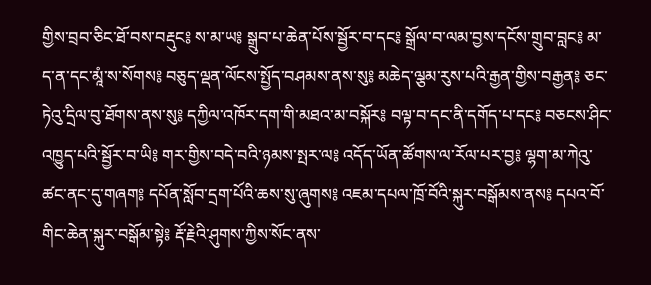གྱིས་བྲབ་ཅིང་ཐོ་བས་བརྡུང༔ ས་མ་ཡ༔ སྒྲུབ་པ་ཆེན་པོས་སྦྱོར་བ་དང༔ སྒྲོལ་བ་ལམ་བྱས་དངོས་གྲུབ་བླང༔ མ་ད་ན་དང་མཱཾ་ས་སོགས༔ བཅུད་ལྡན་ལོངས་སྤྱོད་བཤམས་ནས་སུ༔ མཆེད་ལྕམ་རུས་པའི་རྒྱན་གྱིས་བརྒྱན༔ ཅང་ཏེའུ་དྲིལ་བུ་ཐོགས་ནས་སུ༔ དཀྱིལ་འཁོར་དག་གི་མཐའ་མ་བསྐོར༔ བལྟ་བ་དང་ནི་དགོད་པ་དང༔ བཅངས་ཤིང་འཁྱུད་པའི་སྦྱོར་བ་ཡི༔ གར་གྱིས་བདེ་བའི་ཉམས་སྤར་ལ༔ འདོད་ཡོན་ཚོགས་ལ་རོལ་པར་བྱ༔ ལྷག་མ་ཀེའུ་ཚང་ནང་དུ་གཞག༔ དཔོན་སློབ་དྲག་པོའི་ཆས་སུ་ཞུགས༔ འཇམ་དཔལ་ཁྲོ་བོའི་སྐུར་བསྒོམས་ནས༔ དཔའ་བོ་གིང་ཆེན་སྐུར་བསྒོམ་སྟེ༔ རྡོ་རྗེའི་ཤུགས་ཀྱིས་སོང་ནས་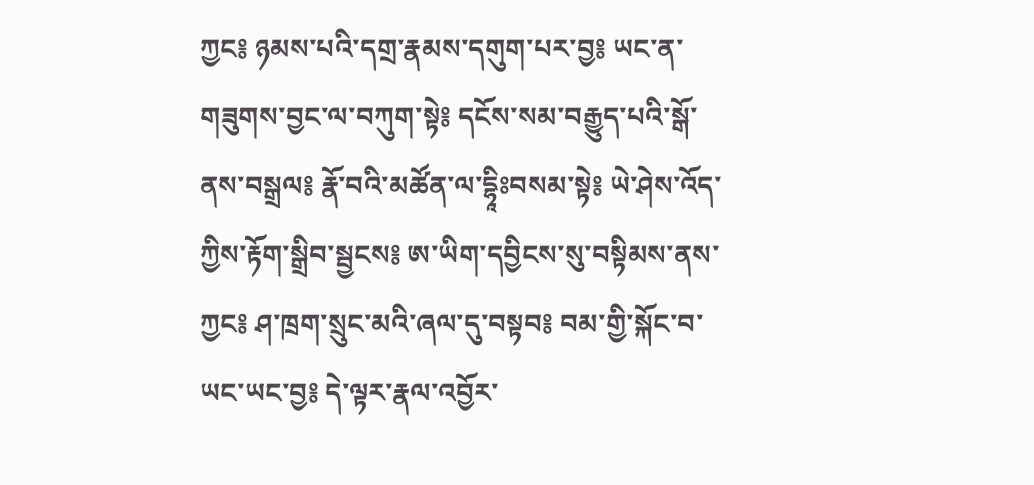ཀྱང༔ ཉམས་པའི་དགྲ་རྣམས་དགུག་པར་བྱ༔ ཡང་ན་གཟུགས་བྱང་ལ་བཀུག་སྟེ༔ དངོས་སམ་བརྒྱུད་པའི་སྒོ་ནས་བསྒྲལ༔ རྣོ་བའི་མཚོན་ལ་དྷཱིཿབསམ་སྟེ༔ ཡེ་ཤེས་འོད་ཀྱིས་རྟོག་སྒྲིབ་སྦྱངས༔ ཨ་ཡིག་དབྱིངས་སུ་བསྟིམས་ནས་ཀྱང༔ ཤ་ཁྲག་སྲུང་མའི་ཞལ་དུ་བསྟབ༔ བམ་གྱི་སྐོང་བ་ཡང་ཡང་བྱ༔ དེ་ལྟར་རྣལ་འབྱོར་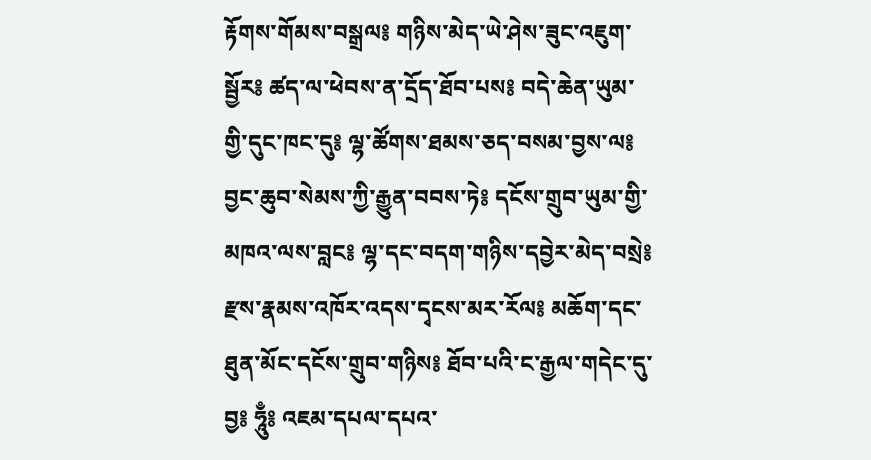རྟོགས་གོམས་བསྒྲལ༔ གཉིས་མེད་ཡེ་ཤེས་ཟུང་འཇུག་སྦྱོར༔ ཚད་ལ་ཕེབས་ན་དྲོད་ཐོབ་པས༔ བདེ་ཆེན་ཡུམ་གྱི་དུང་ཁང་དུ༔ ལྷ་ཚོགས་ཐམས་ཅད་བསམ་བྱས་ལ༔ བྱང་ཆུབ་སེམས་ཀྱི་རྒྱུན་བབས་ཏེ༔ དངོས་གྲུབ་ཡུམ་གྱི་མཁའ་ལས་བླང༔ ལྷ་དང་བདག་གཉིས་དབྱེར་མེད་བསྲེ༔ རྫས་རྣམས་འཁོར་འདས་དྭངས་མར་རོལ༔ མཆོག་དང་ཐུན་མོང་དངོས་གྲུབ་གཉིས༔ ཐོབ་པའི་ང་རྒྱལ་གདེང་དུ་བྱ༔ ཧཱུྃ༔ འཇམ་དཔལ་དཔའ་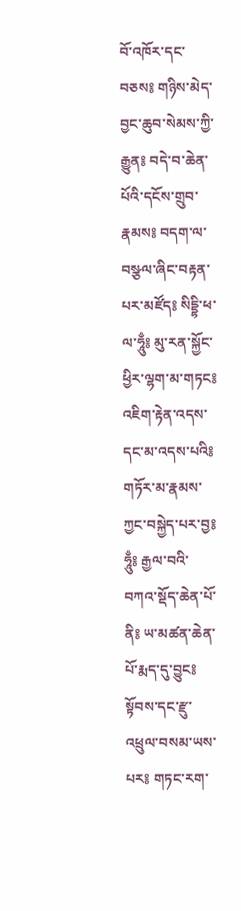བོ་འཁོར་དང་བཅས༔ གཉིས་མེད་བྱང་ཆུབ་སེམས་ཀྱི་རྒྱུན༔ བདེ་བ་ཆེན་པོའི་དངོས་གྲུབ་རྣམས༔ བདག་ལ་བསྩལ་ཞིང་བརྟན་པར་མཛོད༔ སིདྡྷི་ཕ་ལ་ཧཱུྃ༔ མུ་རན་སྐྱོང་ཕྱིར་ལྷག་མ་གཏང༔ འཇིག་རྟེན་འདས་དང་མ་འདས་པའི༔ གཏོར་མ་རྣམས་ཀྱང་བསྐྱེད་པར་བྱ༔ ཧཱུྃ༔ རྒྱལ་བའི་བཀའ་སྡོད་ཆེན་པོ་ནི༔ ཡ་མཚན་ཆེན་པོ་རྨད་དུ་བྱུང༔ སྟོབས་དང་རྫུ་འཕྲུལ་བསམ་ཡས་པར༔ གཏང་རག་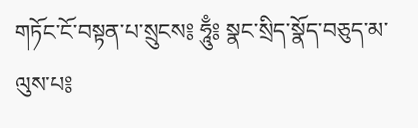གཏོང་ངོ་བསྟན་པ་སྲུངས༔ ཧཱུྃ༔ སྣང་སྲིད་སྣོད་བཅུད་མ་ལུས་པ༔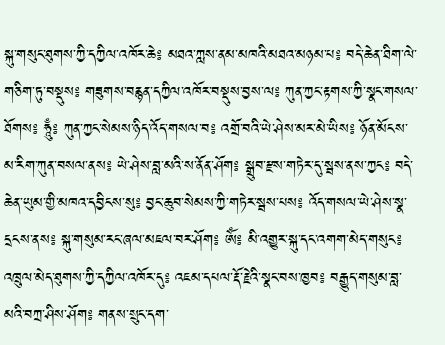སྐུ་གསུང་ཐུགས་ཀྱི་དཀྱིལ་འཁོར་ཆེ༔ མཐའ་ཀླས་ནམ་མཁའི་མཐའ་མཉམ་པ༔ བདེ་ཆེན་ཐིག་ལེ་གཅིག་ཏུ་བསྡུས༔ གཟུགས་བརྙན་དཀྱིལ་འཁོར་བསྡུས་བྱས་ལ༔ ཀུན་ཀྱང་རྟགས་ཀྱི་སྣང་གསལ་ཐོགས༔ ཧཱུྃ༔ ཀུན་ཀྱང་སེམས་ཉིད་འོད་གསལ་བ༔ འགྲོ་བའི་ཡེ་ཤེས་མར་མེ་ཡིས༔ ཉོན་མོངས་མ་རིག་ཀུན་བསལ་ནས༔ ཡེ་ཤེས་བླ་མའི་ས་ནོན་ཤོག༔ སྒྲུབ་རྫས་གཏེར་དུ་སྦས་ནས་ཀྱང༔ བདེ་ཆེན་ཡུམ་གྱི་མཁའ་དབྱིངས་སུ༔ བྱང་ཆུབ་སེམས་ཀྱི་གཏེར་སྦས་པས༔ འོད་གསལ་ཡེ་ཤེས་སྣ་དྲངས་ནས༔ སྐུ་གསུམ་རང་ཞལ་མཇལ་བར་ཤོག༔ ཨོཾ༔ མི་འགྱུར་སྐུ་དང་འགག་མེད་གསུང༔ འཁྲུལ་མེད་ཐུགས་ཀྱི་དཀྱིལ་འཁོར་དུ༔ འཇམ་དཔལ་རྡོ་རྗེའི་སྣང་བས་ཁྱབ༔ བརྒྱུད་གསུམ་བླ་མའི་བཀྲ་ཤིས་ཤོག༔ གནས་སྲུང་དག་